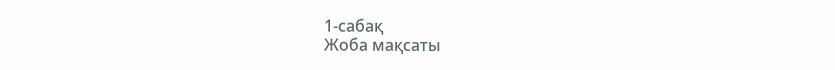1-сабақ
Жоба мақсаты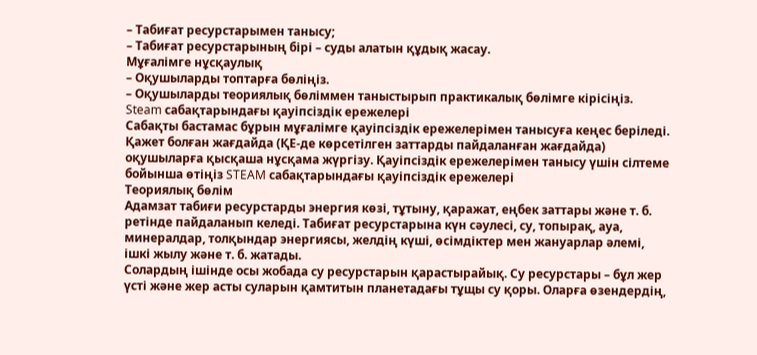– Табиғат ресурстарымен танысу;
– Табиғат ресурстарының бірі – суды алатын құдық жасау.
Мұғалімге нұсқаулық
– Оқушыларды топтарға бөліңіз.
– Оқушыларды теориялық бөліммен таныстырып практикалық бөлімге кірісіңіз.
Steam сабақтарындағы қауіпсіздік ережелері
Сабақты бастамас бұрын мұғалімге қауіпсіздік ережелерімен танысуға кеңес беріледі. Қажет болған жағдайда (ҚЕ-де көрсетілген заттарды пайдаланған жағдайда) оқушыларға қысқаша нұсқама жүргізу. Қауіпсіздік ережелерімен танысу үшін сілтеме бойынша өтіңіз STEAM сабақтарындағы қауіпсіздік ережелері
Теориялық бөлім
Адамзат табиғи ресурстарды энергия көзі, тұтыну, қаражат, еңбек заттары және т. б. ретінде пайдаланып келеді. Табиғат ресурстарына күн сәулесі, су, топырақ, ауа, минералдар, толқындар энергиясы, желдің күші, өсімдіктер мен жануарлар әлемі, ішкі жылу және т. б. жатады.
Солардың ішінде осы жобада су ресурстарын қарастырайық. Су ресурстары – бұл жер үсті және жер асты суларын қамтитын планетадағы тұщы су қоры. Оларға өзендердің,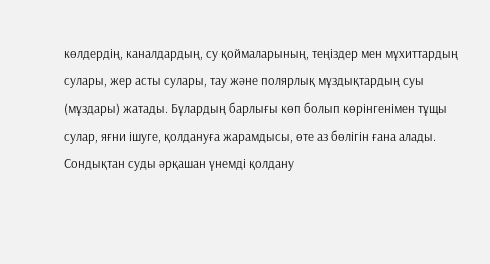көлдердің, каналдардың, су қоймаларының, теңіздер мен мұхиттардың сулары, жер асты сулары, тау және полярлық мұздықтардың суы (мұздары) жатады. Бұлардың барлығы көп болып көрінгенімен тұщы сулар, яғни ішуге, қолдануға жарамдысы, өте аз бөлігін ғана алады. Сондықтан суды әрқашан үнемді қолдану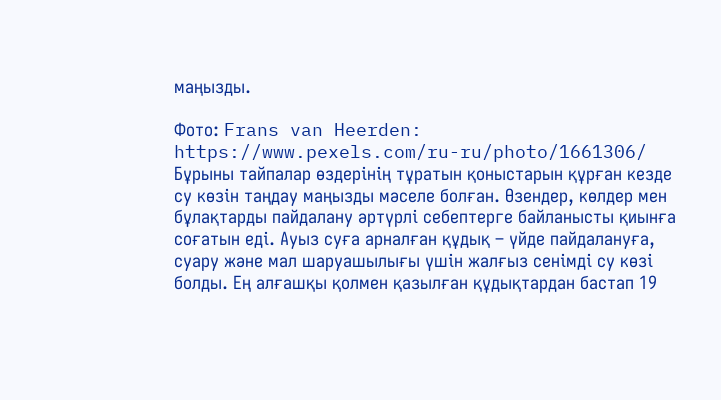маңызды.

Фото: Frans van Heerden: https://www.pexels.com/ru-ru/photo/1661306/
Бұрыны тайпалар өздерінің тұратын қоныстарын құрған кезде су көзін таңдау маңызды мәселе болған. Өзендер, көлдер мен бұлақтарды пайдалану әртүрлі себептерге байланысты қиынға соғатын еді. Ауыз суға арналған құдық – үйде пайдалануға, суару және мал шаруашылығы үшін жалғыз сенімді су көзі болды. Ең алғашқы қолмен қазылған құдықтардан бастап 19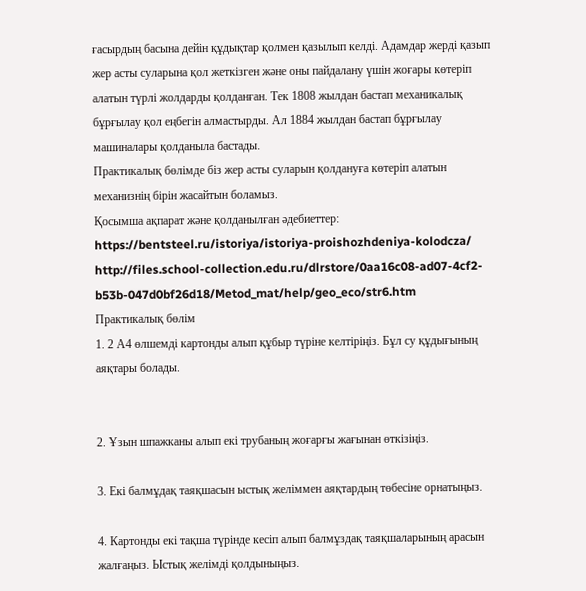ғасырдың басына дейін құдықтар қолмен қазылып келді. Адамдар жерді қазып жер асты суларына қол жеткізген және оны пайдалану үшін жоғары көтеріп алатын түрлі жолдарды қолданған. Тек 1808 жылдан бастап механикалық бұрғылау қол еңбегін алмастырды. Ал 1884 жылдан бастап бұрғылау машиналары қолданыла бастады.
Практикалық бөлімде біз жер асты суларын қолдануға көтеріп алатын механизнің бірін жасайтын боламыз.
Қосымша ақпарат және қолданылған әдебиеттер:
https://bentsteel.ru/istoriya/istoriya-proishozhdeniya-kolodcza/
http://files.school-collection.edu.ru/dlrstore/0aa16c08-ad07-4cf2-b53b-047d0bf26d18/Metod_mat/help/geo_eco/str6.htm
Практикалық бөлім
1. 2 А4 өлшемді картонды алып құбыр түріне келтіріңіз. Бұл су құдығының аяқтары болады.


2. Ұзын шпажканы алып екі трубаның жоғарғы жағынан өткізіңіз.

3. Екі балмұдақ таяқшасын ыстық желіммен аяқтардың төбесіне орнатыңыз.

4. Картонды екі тақша түрінде кесіп алып балмұздақ таяқшаларының арасын жалғаңыз. Ыстық желімді қолдыныңыз.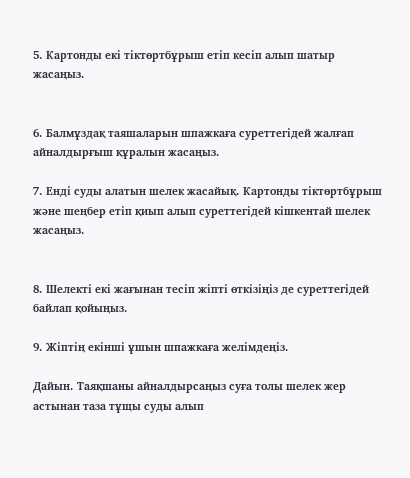5. Картонды екі тіктөртбұрыш етіп кесіп алып шатыр жасаңыз.


6. Балмұздақ таяшаларын шпажкаға суреттегідей жалғап айналдырғыш құралын жасаңыз.

7. Енді суды алатын шелек жасайық. Картонды тіктөртбұрыш және шеңбер етіп қиып алып суреттегідей кішкентай шелек жасаңыз.


8. Шелекті екі жағынан тесіп жіпті өткізіңіз де суреттегідей байлап қойыңыз.

9. Жіптің екінші ұшын шпажкаға желімдеңіз.

Дайын. Таяқшаны айналдырсаңыз суға толы шелек жер астынан таза тұщы суды алып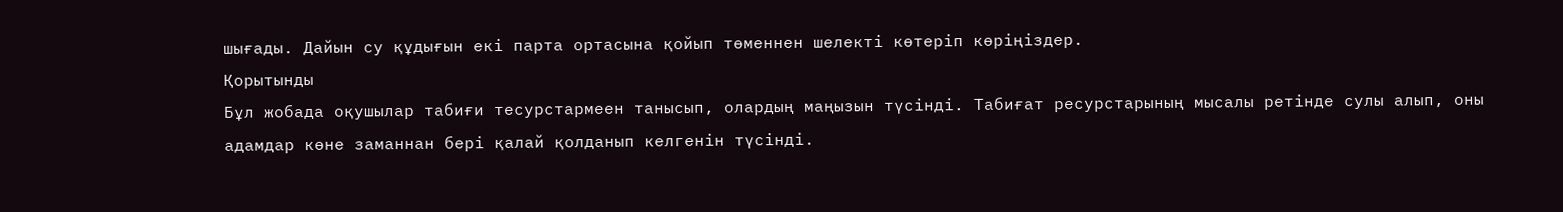шығады. Дайын су құдығын екі парта ортасына қойып төменнен шелекті көтеріп көріңіздер.
Қорытынды
Бұл жобада оқушылар табиғи тесурстармеен танысып, олардың маңызын түсінді. Табиғат ресурстарының мысалы ретінде сулы алып, оны адамдар көне заманнан бері қалай қолданып келгенін түсінді.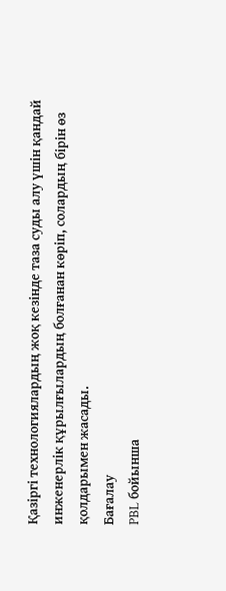Қазіргі технологиялардың жоқ кезінде таза суды алу үшін қандай инженерлік құрылғылардың болғанан көріп, солардың бірін өз қолдарымен жасады.
Бағалау
PBL бойынша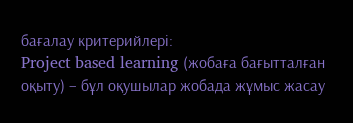бағалау критерийлері:
Project based learning (жобаға бағытталған оқыту) – бұл оқушылар жобада жұмыс жасау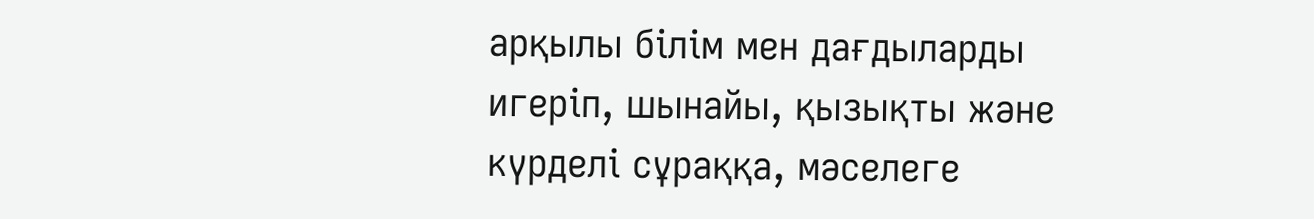арқылы білім мен дағдыларды игеріп, шынайы, қызықты және күрделі сұраққа, мәселеге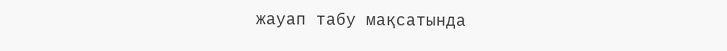жауап табу мақсатында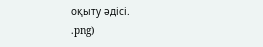оқыту әдісі.
.png)